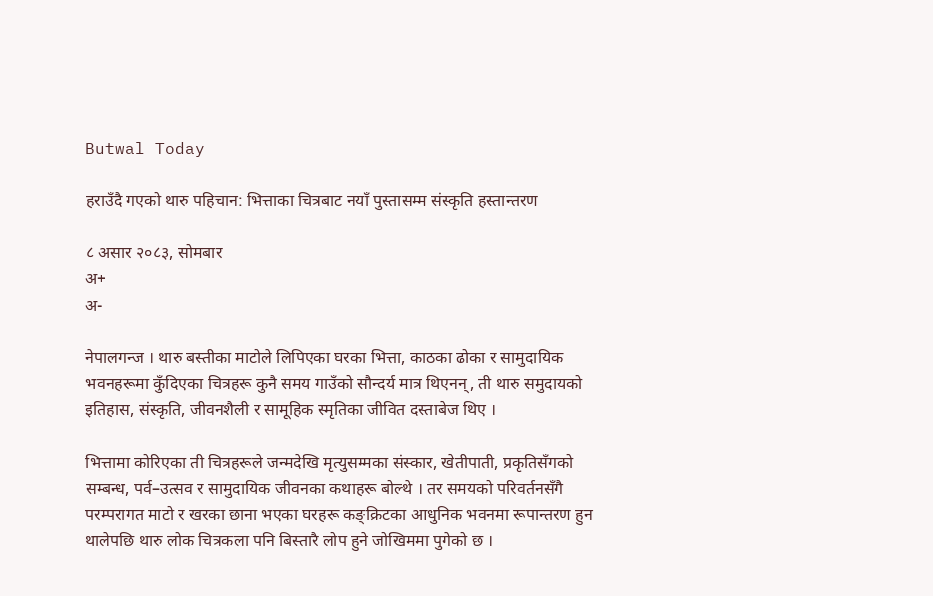Butwal Today

हराउँदै गएको थारु पहिचान: भित्ताका चित्रबाट नयाँ पुस्तासम्म संस्कृति हस्तान्तरण

८ असार २०८३, सोमबार
अ+
अ-

नेपालगन्ज । थारु बस्तीका माटोले लिपिएका घरका भित्ता, काठका ढोका र सामुदायिक भवनहरूमा कुँदिएका चित्रहरू कुनै समय गाउँको सौन्दर्य मात्र थिएनन्, ती थारु समुदायको इतिहास, संस्कृति, जीवनशैली र सामूहिक स्मृतिका जीवित दस्ताबेज थिए ।

भित्तामा कोरिएका ती चित्रहरूले जन्मदेखि मृत्युसम्मका संस्कार, खेतीपाती, प्रकृतिसँगको सम्बन्ध, पर्व–उत्सव र सामुदायिक जीवनका कथाहरू बोल्थे । तर समयको परिवर्तनसँगै परम्परागत माटो र खरका छाना भएका घरहरू कङ्क्रिटका आधुनिक भवनमा रूपान्तरण हुन थालेपछि थारु लोक चित्रकला पनि बिस्तारै लोप हुने जोखिममा पुगेको छ ।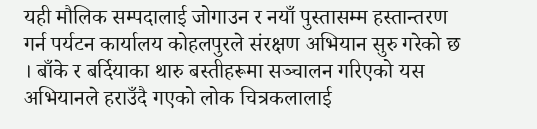यही मौलिक सम्पदालाई जोगाउन र नयाँ पुस्तासम्म हस्तान्तरण गर्न पर्यटन कार्यालय कोहलपुरले संरक्षण अभियान सुरु गरेको छ । बाँके र बर्दियाका थारु बस्तीहरूमा सञ्चालन गरिएको यस अभियानले हराउँदै गएको लोक चित्रकलालाई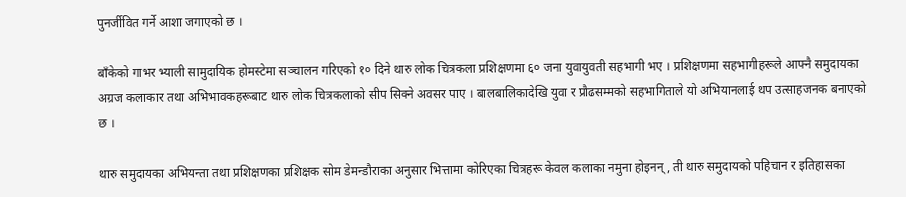पुनर्जीवित गर्ने आशा जगाएको छ ।

बाँकेको गाभर भ्याली सामुदायिक होमस्टेमा सञ्चालन गरिएको १० दिने थारु लोक चित्रकला प्रशिक्षणमा ६० जना युवायुवती सहभागी भए । प्रशिक्षणमा सहभागीहरूले आफ्नै समुदायका अग्रज कलाकार तथा अभिभावकहरूबाट थारु लोक चित्रकलाको सीप सिक्ने अवसर पाए । बालबालिकादेखि युवा र प्रौढसम्मको सहभागिताले यो अभियानलाई थप उत्साहजनक बनाएको छ ।

थारु समुदायका अभियन्ता तथा प्रशिक्षणका प्रशिक्षक सोम डेमन्डौराका अनुसार भित्तामा कोरिएका चित्रहरू केवल कलाका नमुना होइनन्, ती थारु समुदायको पहिचान र इतिहासका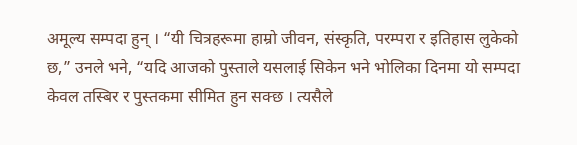अमूल्य सम्पदा हुन् । “यी चित्रहरूमा हाम्रो जीवन, संस्कृति, परम्परा र इतिहास लुकेको छ,” उनले भने, “यदि आजको पुस्ताले यसलाई सिकेन भने भोलिका दिनमा यो सम्पदा केवल तस्बिर र पुस्तकमा सीमित हुन सक्छ । त्यसैले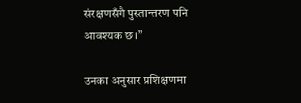संरक्षणसँगै पुस्तान्तरण पनि आवश्यक छ।”

उनका अनुसार प्रशिक्षणमा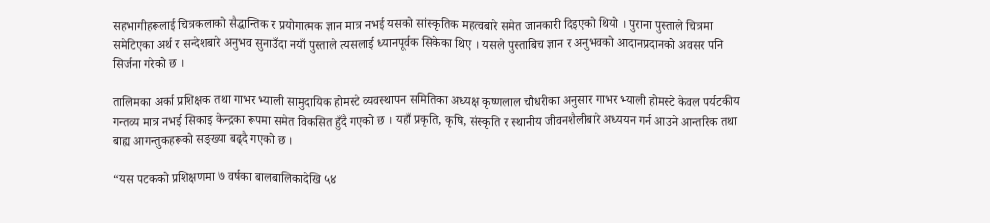सहभागीहरूलाई चित्रकलाको सैद्धान्तिक र प्रयोगात्मक ज्ञान मात्र नभई यसको सांस्कृतिक महत्वबारे समेत जानकारी दिइएको थियो । पुराना पुस्ताले चित्रमा समेटिएका अर्थ र सन्देशबारे अनुभव सुनाउँदा नयाँ पुस्ताले त्यसलाई ध्यानपूर्वक सिकेका थिए । यसले पुस्ताबिच ज्ञान र अनुभवको आदानप्रदानको अवसर पनि सिर्जना गरेको छ ।

तालिमका अर्का प्रशिक्षक तथा गाभर भ्याली सामुदायिक होमस्टे व्यवस्थापन समितिका अध्यक्ष कृष्णलाल चौधरीका अनुसार गाभर भ्याली होमस्टे केवल पर्यटकीय गन्तव्य मात्र नभई सिकाइ केन्द्रका रूपमा समेत विकसित हुँदै गएको छ । यहाँ प्रकृति, कृषि, संस्कृति र स्थानीय जीवनशैलीबारे अध्ययन गर्न आउने आन्तरिक तथा बाह्य आगन्तुकहरूको सङ्ख्या बढ्दै गएको छ ।

“यस पटकको प्रशिक्षणमा ७ वर्षका बालबालिकादेखि ५४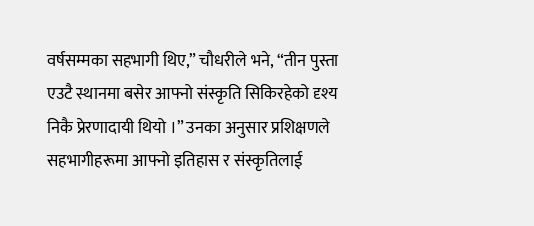वर्षसम्मका सहभागी थिए,” चौधरीले भने, “तीन पुस्ता एउटै स्थानमा बसेर आफ्नो संस्कृति सिकिरहेको दृश्य निकै प्रेरणादायी थियो ।” उनका अनुसार प्रशिक्षणले सहभागीहरूमा आफ्नो इतिहास र संस्कृतिलाई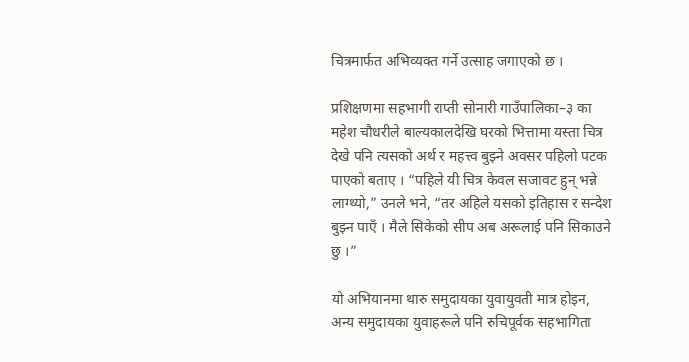चित्रमार्फत अभिव्यक्त गर्ने उत्साह जगाएको छ ।

प्रशिक्षणमा सहभागी राप्ती सोनारी गाउँपालिका–३ का महेश चौधरीले बाल्यकालदेखि घरको भित्तामा यस्ता चित्र देखे पनि त्यसको अर्थ र महत्त्व बुझ्ने अवसर पहिलो पटक पाएको बताए । “पहिले यी चित्र केवल सजावट हुन् भन्ने लाग्थ्यो,” उनले भने, “तर अहिले यसको इतिहास र सन्देश बुझ्न पाएँ । मैले सिकेको सीप अब अरूलाई पनि सिकाउने छु ।”

यो अभियानमा थारु समुदायका युवायुवती मात्र होइन, अन्य समुदायका युवाहरूले पनि रुचिपूर्वक सहभागिता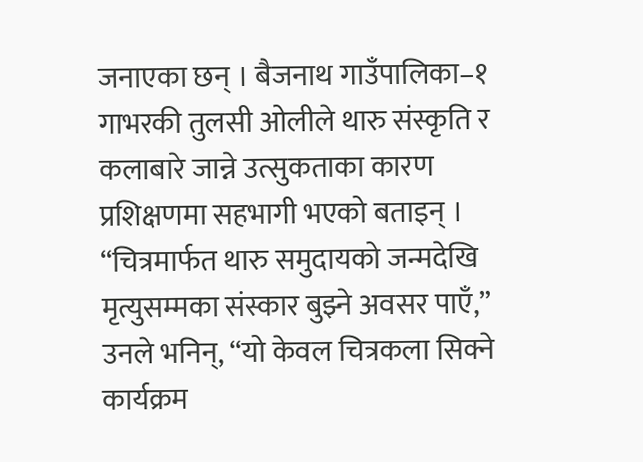जनाएका छन् । बैजनाथ गाउँपालिका–१ गाभरकी तुलसी ओलीले थारु संस्कृति र कलाबारे जान्ने उत्सुकताका कारण प्रशिक्षणमा सहभागी भएको बताइन् । “चित्रमार्फत थारु समुदायको जन्मदेखि मृत्युसम्मका संस्कार बुझ्ने अवसर पाएँ,” उनले भनिन्, “यो केवल चित्रकला सिक्ने कार्यक्रम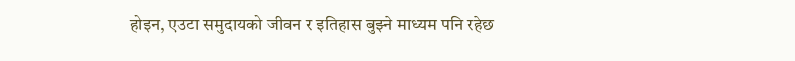होइन, एउटा समुदायको जीवन र इतिहास बुझ्ने माध्यम पनि रहेछ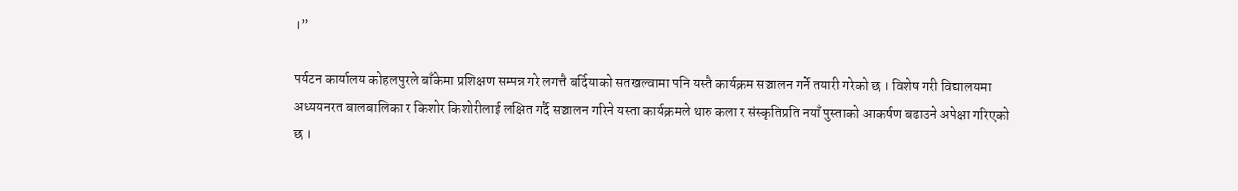।”

पर्यटन कार्यालय कोहलपुरले बाँकेमा प्रशिक्षण सम्पन्न गरे लगत्तै बर्दियाको सतखल्वामा पनि यस्तै कार्यक्रम सञ्चालन गर्ने तयारी गरेको छ । विशेष गरी विद्यालयमा अध्ययनरत बालबालिका र किशोर किशोरीलाई लक्षित गर्दै सञ्चालन गरिने यस्ता कार्यक्रमले थारु कला र संस्कृतिप्रति नयाँ पुस्ताको आकर्षण बढाउने अपेक्षा गरिएको छ ।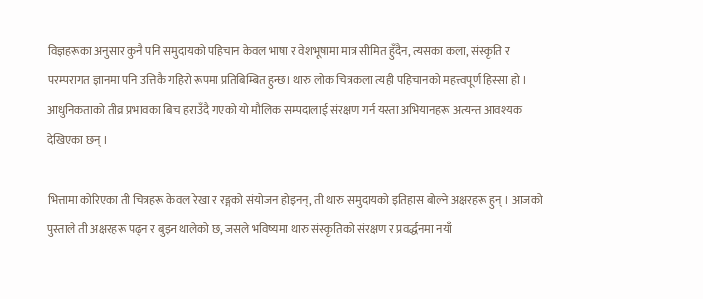विज्ञहरूका अनुसार कुनै पनि समुदायको पहिचान केवल भाषा र वेशभूषामा मात्र सीमित हुँदैन, त्यसका कला, संस्कृति र परम्परागत ज्ञानमा पनि उत्तिकै गहिरो रूपमा प्रतिबिम्बित हुन्छ। थारु लोक चित्रकला त्यही पहिचानको महत्त्वपूर्ण हिस्सा हो । आधुनिकताको तीव्र प्रभावका बिच हराउँदै गएको यो मौलिक सम्पदालाई संरक्षण गर्न यस्ता अभियानहरू अत्यन्त आवश्यक देखिएका छन् ।

भित्तामा कोरिएका ती चित्रहरू केवल रेखा र रङ्गको संयोजन होइनन्, ती थारु समुदायको इतिहास बोल्ने अक्षरहरू हुन् । आजको पुस्ताले ती अक्षरहरू पढ्न र बुझ्न थालेको छ, जसले भविष्यमा थारु संस्कृतिको संरक्षण र प्रवर्द्धनमा नयाँ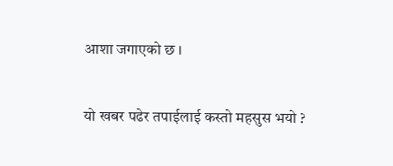आशा जगाएको छ ।

यो खबर पढेर तपाईलाई कस्तो महसुस भयो ?